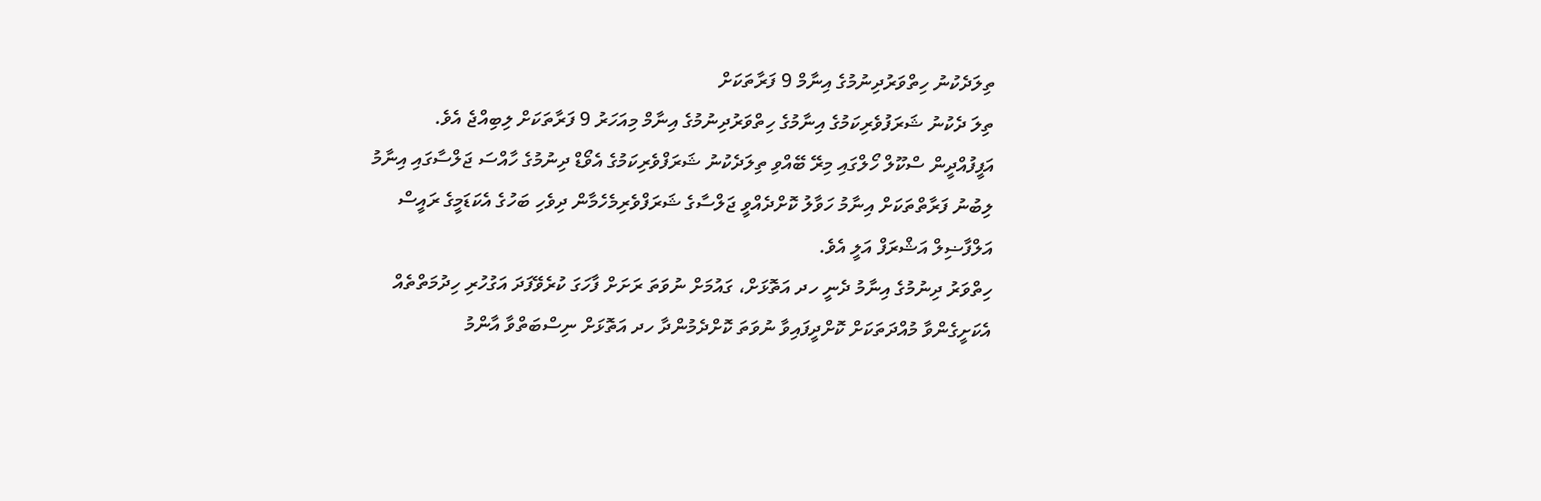ތިލަދެކުނު ހިތްވަރުދިނުމުގެ އިނާމް 9 ފަރާތަކަށް
ތިލަ ދެކުނު ޝަރަފުވެރިކަމުގެ އިނާމުގެ ހިތްވަރުދިނުމުގެ އިނާމް މިއަހަރު 9 ފަރާތަކަށް ލިބިއްޖެ އެވެ.
އަފީފުއްދީން ސްކޫލް ހޯލްގައި މިރޭ ބޭއްވި ތިލަދެކުނު ޝަރަފްވެރިކަމުގެ އެވޯޑް ދިނުމުގެ ހާއްސަ ޖަލްސާގައި އިނާމު ލިބުނު ފަރާތްތަކަށް އިނާމު ހަވާލު ކޮށްދެއްވީ ޖަލްސާގެ ޝަރަފްވެރިމެހެމާން ދިވެހި ބަހުގެ އެކަޑަމީގެ ރައީސް އަލްފާޟިލް އަޝްރަފް އަލީ އެވެ.
ހިތްވަރު ދިނުމުގެ އިނާމު ދެނީ ހދ އަތޮޅަށް، ގައުމަށް ނުވަތަ ރަށަށް ފާހަގަ ކުރެވޭފަދަ އަގުހުރި ހިދުމަތްތެއް އެކަށީގެންވާ މުއްދަތަކަށް ކޮށްދީފައިވާ ނުވަތަ ކޮށްދެމުންދާ ހދ އަތޮޅަށް ނިސްބަތްވާ އާންމު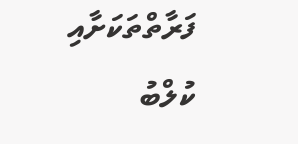ފަރާތްތަކަށާއި ކުލްބު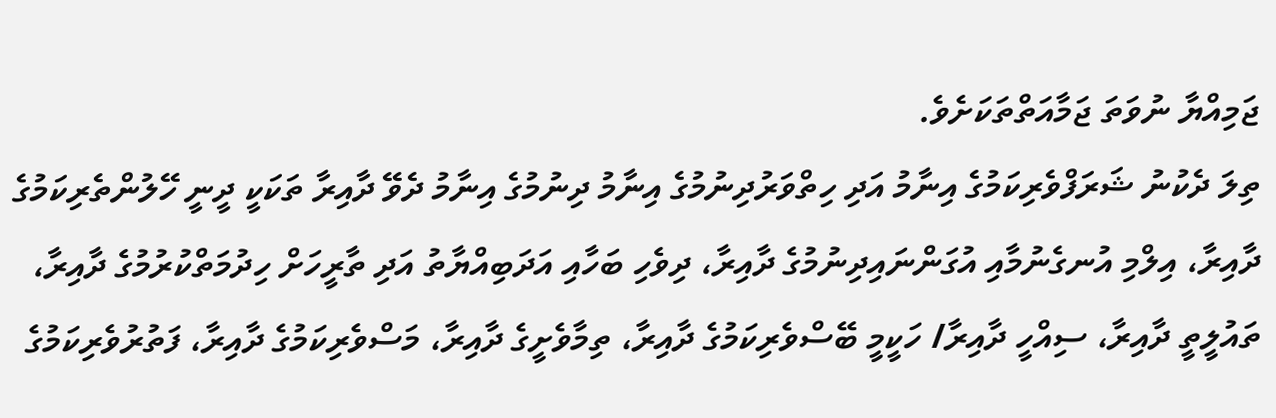ޖަމިއްޔާ ނުވަތަ ޖަމާއަތްތަކަށެވެ.
ތިލަ ދެކުނު ޝަރަފްވެރިކަމުގެ އިނާމު އަދި ހިތްވަރުދިނުމުގެ އިނާމު ދިނުމުގެ އިނާމު ދެވޭ ދާއިރާ ތަކަކީ ދީނީ ހޭލުންތެރިކަމުގެ ދާއިރާ، އިލްމި އުނގެނުމާއި އުގަންނައިދިނުމުގެ ދާއިރާ، ދިވެހި ބަހާއި އަދަބިއްޔާތު އަދި ތާރީހަށް ހިދުމަތްކުރުމުގެ ދާއިރާ، ތައުލީތީ ދާއިރާ، ސިއްހީ ދާއިރާ/ ހަކީމީ ބޭސްވެރިކަމުގެ ދާއިރާ، ތިމާވެށީގެ ދާއިރާ، މަސްވެރިކަމުގެ ދާއިރާ، ފަތުރުވެރިކަމުގެ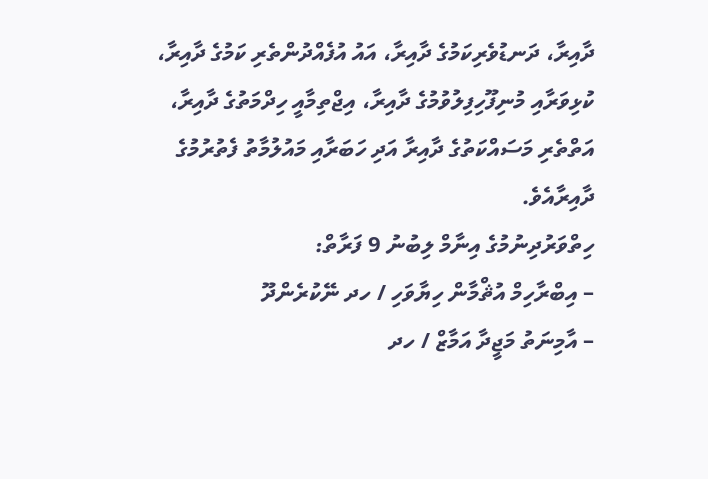ދާއިރާ، ދަނޑުވެރިކަމުގެ ދާއިރާ، އައު އުފެއްދުންތެރި ކަމުގެ ދާއިރާ، ކުޅިވަރާއި މުނިފޫހިފިލުވުމުގެ ދާއިރާ، އިޖްތިމާއީ ހިދްމަތުގެ ދާއިރާ، އަތްތެރި މަސައްކަތުގެ ދާއިރާ އަދި ހަބަރާއި މައުލުމާތު ފެތުރުމުގެ ދާއިރާއެވެ.
ހިތްވަރުދިނުމުގެ އިނާމް ލިބުނު 9 ފަރާތް:
– އިބްރާހިމް އުޘްމާން ހިޔާވަހި / ހދ ނޭކުރެންދޫ
– އާމިނަތު މަޖީދާ އަމާޒް / ހދ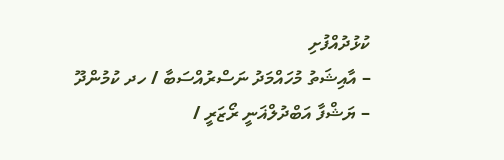ކުޅުދުއްފުށި
– އާއިޝަތު މުހައްމަދު ނަސްރުއްސަބާ / ހދ ކުމުންދޫ
– ޔަޝްފާ އަބްދުލްޣަނީ ރޯޒަރީ /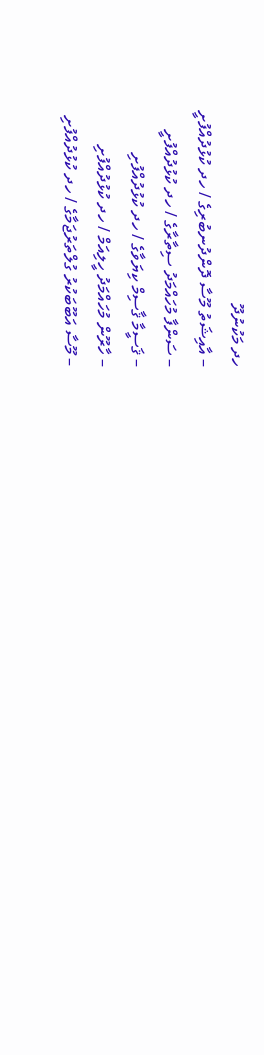ހދ މަކުނުދޫ
– އާއިޝަތު މޫސާ ދޮންދުނބުރިގެ / ހދ ކުޅުދުއްފުށީ
– ސަންފާ މުހައްމަދު ސިތާރާގެ / ހދ ކުޅުދުއްފުށީ
– ޤަސީމާ ޤާސިމް ކިޔަވާގެ / ހދ ކުޅުދުއްފުށި
– ހާރޫން މުހައްމަދު ހީލިއަމް / ހދ ކުޅުދުއްފުށި
– މޫސާ އަބޫބަކުރު ގުލްތަރުޖަމާގެ / ހދ ކުޅުދުއްފުށި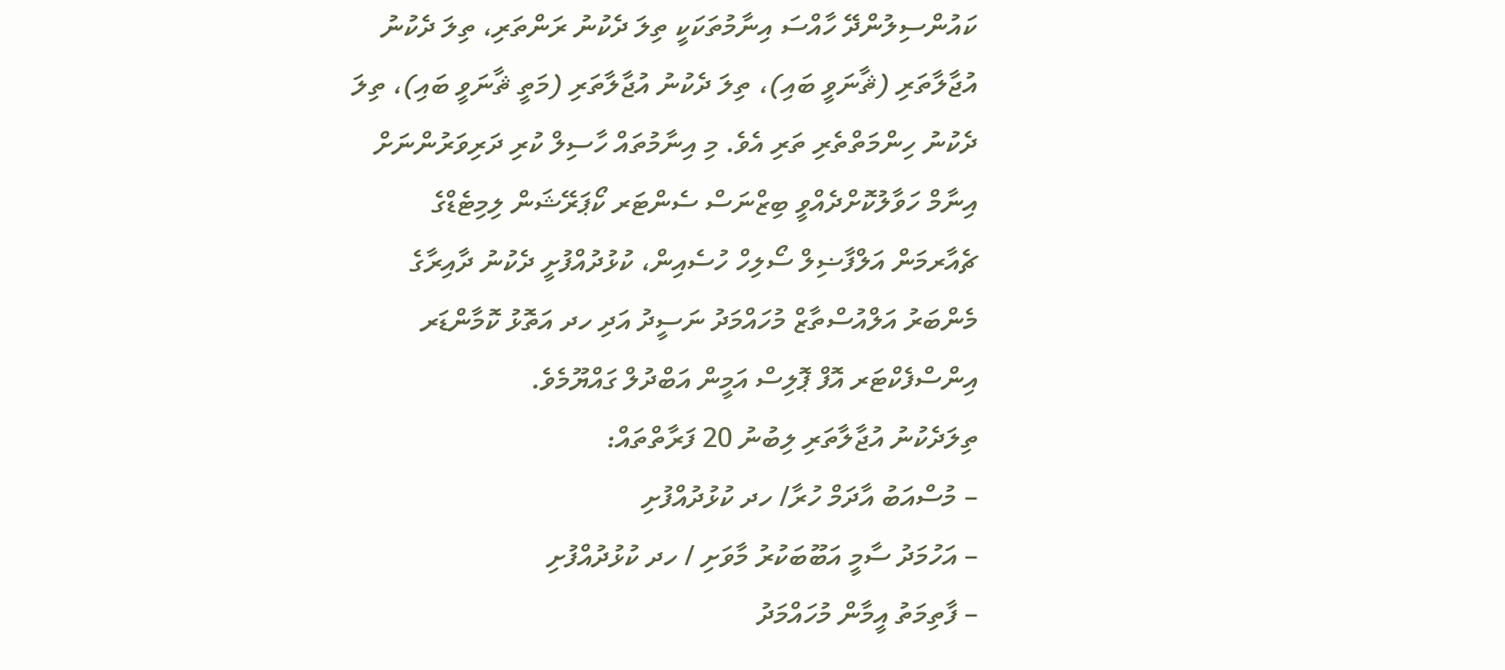ކައުންސިލުންދޭ ހާއްސަ އިނާމުތަކަކީ ތިލަ ދެކުނު ރަންތަރި، ތިލަ ދެކުނު އުޖާލާތަރި (ޘާނަވީ ބައި)، ތިލަ ދެކުނު އުޖާލާތަރި (މަތީ ޘާނަވީ ބައި)، ތިލަ ދެކުނު ހިންމަތްތެރި ތަރި އެވެ. މި އިނާމުތައް ހާސިލް ކުރި ދަރިވަރުންނަށް އިނާމް ހަވާލުކޮށްދެއްވީ ބިޒްނަސް ސެންޓަރ ކޯޕަރޭޝަން ލިމިޓެޑްގެ ޗެއާރމަން އަލްފާޟިލް ސޯލިހް ހުސެއިން، ކުޅުދުއްފުށީ ދެކުނު ދާއިރާގެ މެންބަރު އަލްއުސްތާޒް މުހައްމަދު ނަސީދު އަދި ހދ އަތޮޅު ކޮމާންޑަރ އިންސްފެކްޓަރ އޮފް ޕޮލިސް އަމީން އަބްދުލް ގައްޔޫމެވެ.
ތިލަދެކުނު އުޖާލާތަރި ލިބުނު 20 ފަރާތްތައް:
– މުސްއަބު އާދަމް ހުރާ/ ހދ ކުޅުދުއްފުށި
– އަހުމަދު ސާމީ އަބޫބަކުރު މާވަށި / ހދ ކުޅުދުއްފުށި
– ފާތިމަތު އީމާން މުހައްމަދު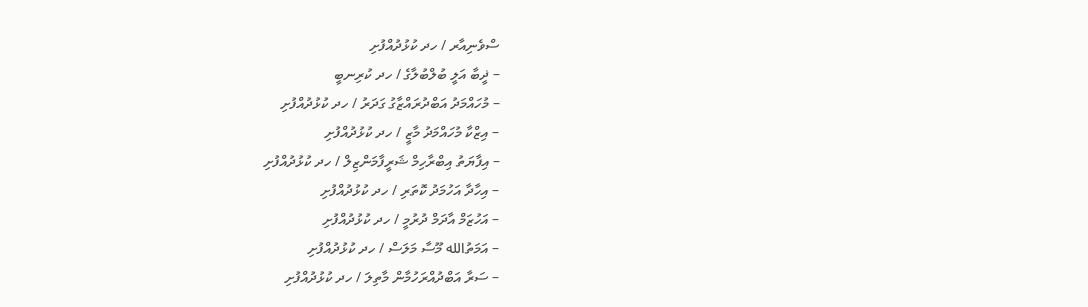ސްވެނިއާރ / ހދ ކުޅުދުއްފުށި
– ޛީބާ އަލީ ބުލްބުލާގެ / ހދ ކުރިނބީ
– މުހައްމަދު އަބްދުރައްޒާގު ގަދަރު / ހދ ކުޅުދުއްފުށި
– އިޒްކާ މުހައްމަދު މާޒީ / ހދ ކުޅުދުއްފުށި
– އިފާޔަތު އިބްރާހިމް ޝަރީފާމަންޒިލް / ހދ ކުޅުދުއްފުށި
– އިހާދާ އަހުމަދު ކޮތަރި / ހދ ކުޅުދުއްފުށި
– އަހުޒަމް އާދަމް ދުރުމީ / ހދ ކުޅުދުއްފުށި
– އަމަތުالله މޫސާ މަލަސް / ހދ ކުޅުދުއްފުށި
– ސަރާ އަބްދުއްރަހުމާން މާތިލަ / ހދ ކުޅުދުއްފުށި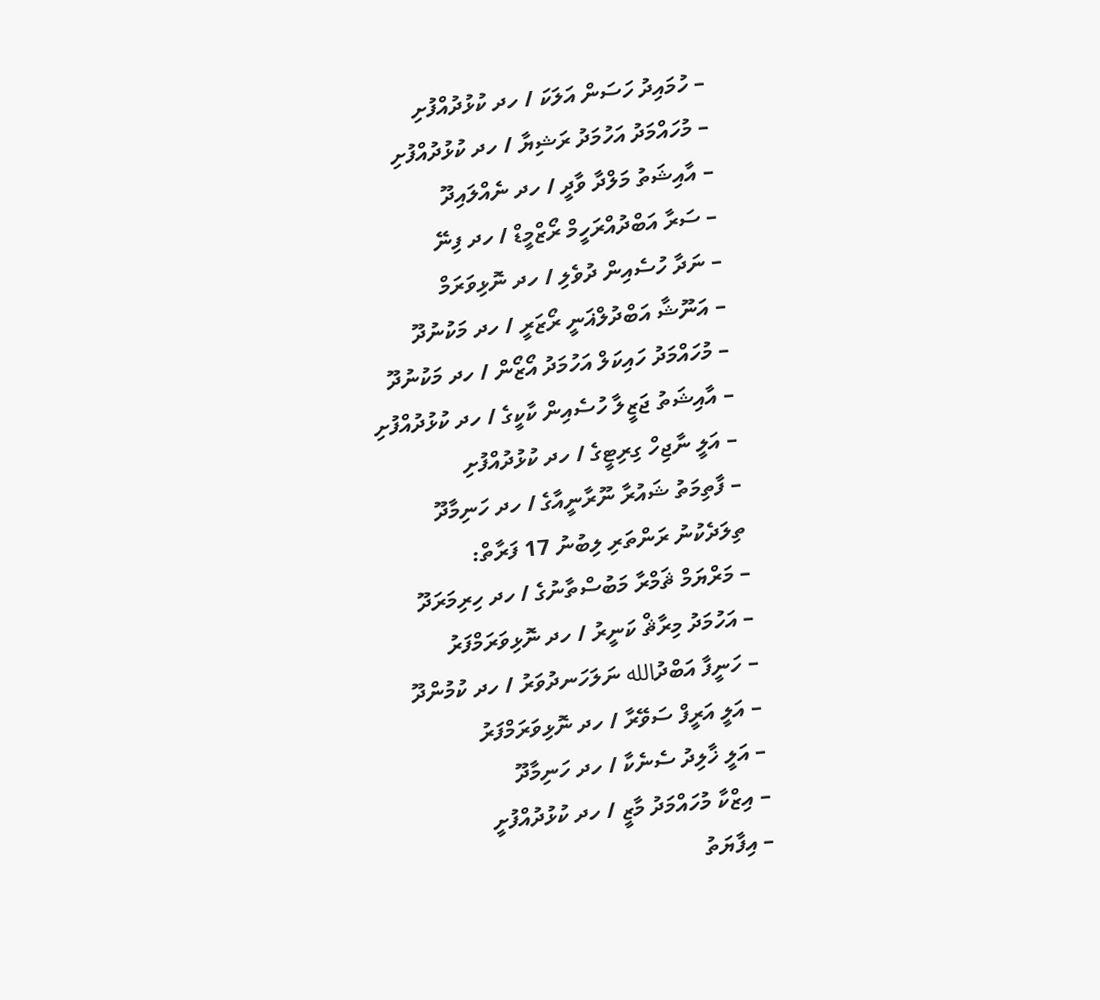– ހުމައިދު ހަސަން އަލަކަ / ހދ ކުޅުދުއްފުށި
– މުހައްމަދު އަހުމަދު ރަޝިޔާ / ހދ ކުޅުދުއްފުށި
– އާއިޝަތު މަލްދާ ވާދީ / ހދ ނެއްލައިދޫ
– ސަރާ އަބްދުއްރަހީމް ރޯޒްމީޑް / ހދ ފިނޭ
– ނަދާ ހުސެއިން ދުވެލި / ހދ ނޮޅިވަރަމް
– އަނޫޝާ އަބްދުލްޣަނީ ރޯޒަރީ / ހދ މަކުނުދޫ
– މުހައްމަދު ހައިކަލް އަހުމަދު އޯޒޯން / ހދ މަކުނުދޫ
– އާއިޝަތު ޖަޒީލާ ހުސެއިން ކާކީގެ / ހދ ކުޅުދުއްފުށި
– އަލީ ނާޖިހް ގިރިޓީގެ / ހދ ކުޅުދުއްފުށި
– ފާތިމަތު ޝައުރާ ނޫރާނީއާގެ / ހދ ހަނިމާދޫ
ތިލަދެކުނު ރަންތަރި ލިބުނު 17 ފަރާތް:
– މަރްޔަމް ޘަމްރާ މަބުސްތާނުގެ / ހދ ހިރިމަރަދޫ
– އަހުމަދު މިރާޘް ކަނީރު / ހދ ނޮޅިވަރަމްފަރު
– ހަނީފާ އަބްދުالله ނަލަހަނދުވަރު / ހދ ކުމުންދޫ
– އަލީ އަރީފް ސަވޭރާ / ހދ ނޮޅިވަރަމްފަރު
– އަލީ ޚާލިދު ސެނެކާ / ހދ ހަނިމާދޫ
– އިޒްކާ މުހައްމަދު މާޒީ / ހދ ކުޅުދުއްފުށީ
– އިފާޔަތު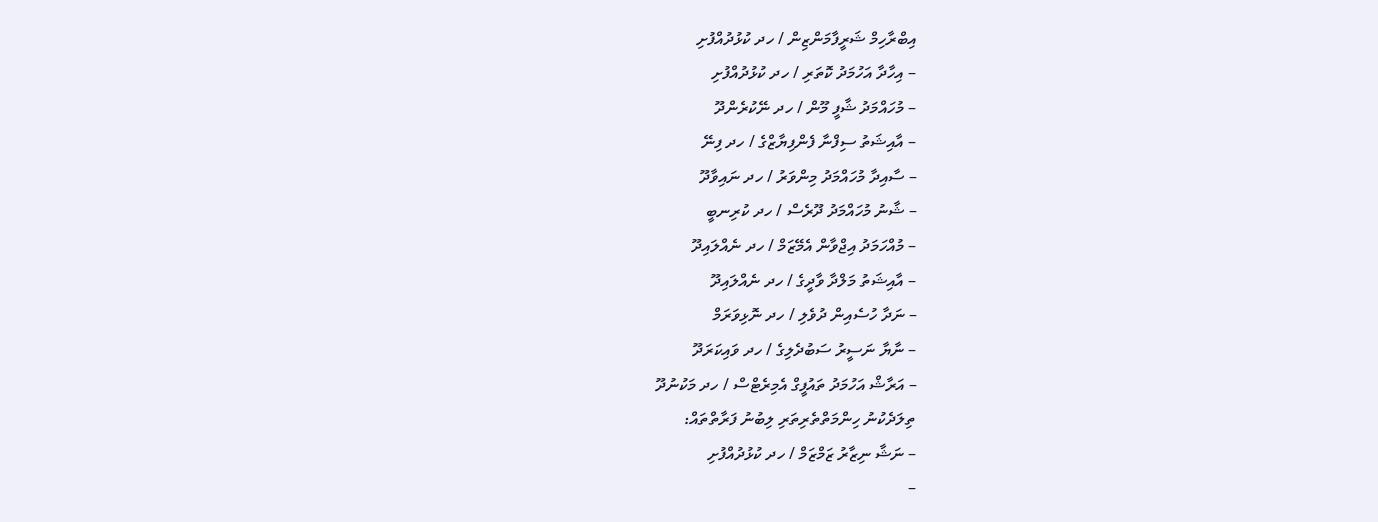އިބްރާހިމް ޝަރީފާމަންޒިން / ހދ ކުޅުދުއްފުށި
– އިހާދާ އަހުމަދު ކޮތަރި / ހދ ކުޅުދުއްފުށި
– މުހައްމަދު ޝާފީ މޫން / ހދ ނޭކުރެންދޫ
– އާއިޝަތު ސިފްނާ ފެންފިޔާޒްގެ / ހދ ފިނޭ
– ސާއިދާ މުހައްމަދު މިންވަރު / ހދ ނައިވާދޫ
– ޝާނު މުހައްމަދު ދޫރެސް / ހދ ކުރިނބީ
– މުއްހަމަދު އިޖްވާން އެމޭޒަމް / ހދ ނެއްލައިދޫ
– އާއިޝަތު މަލްދާ ވާދީގެ / ހދ ނެއްލައިދޫ
– ނަދާ ހުސެއިން ދުވެލި / ހދ ނޮޅިވަރަމް
– ނާޔާ ނަސީރު ސަބުދެލިގެ / ހދ ވައިކަރަދޫ
– އަރާޝް އަހުމަދު ތައުފީގް އެމިރެޓްސް / ހދ މަކުނުދޫ
ތިލަދެކުނު ހިންމަތްތެރިތަރި ލިބުނު ފަރާތްތައް:
– ނަޝާ ނިޒާރު ޒަމްޒަމް / ހދ ކުޅުދުއްފުށި
–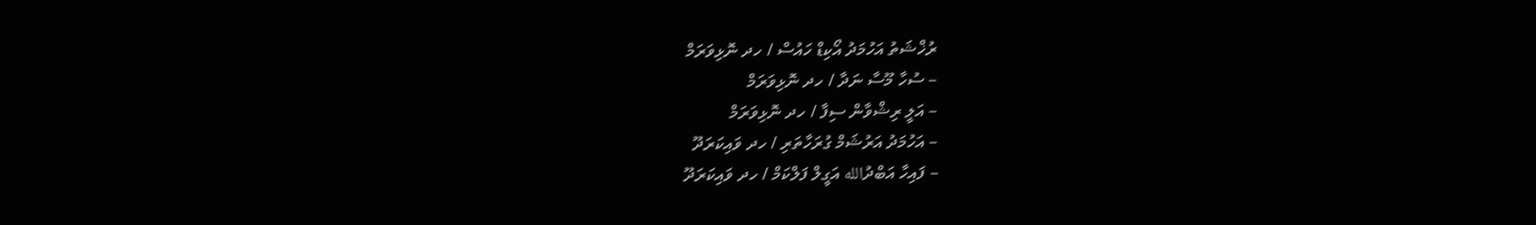ރުޚްޝަތު އަހުމަދު އޯކިޑް ހައުސް / ހދ ނޮޅިވަރަމް
– ސުހާ މޫސާ ނަދާ / ހދ ނޮޅިވަރަމް
– އަލީ ރިޝްވާން ސިފާ / ހދ ނޮޅިވަރަމް
– އަހުމަދު އަރުޝަމް ގުރަހާތަރި / ހދ ވައިކަރަދޫ
– ފައިހާ އަބްދުالله އަގީލް ފަލްކަމް / ހދ ވައިކަރަދޫ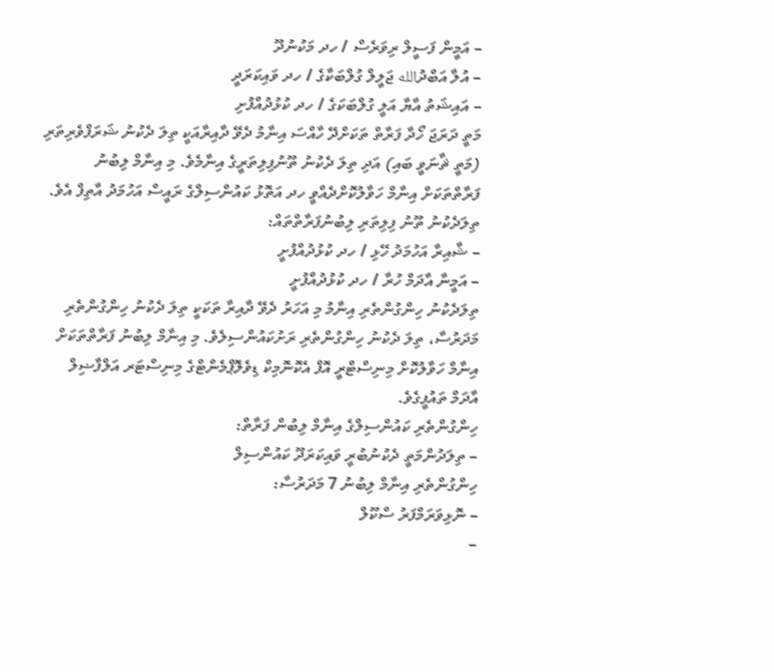– އަމީން ފަސީލް ރިވަރެސް / ހދ މަކުނުދޫ
– އުލާ އަބްދުالله ޖަލީލް ގުލްބަކާގެ / ހދ ވައިކަރަދީ
– އައިޝަތު އާޔާ އަލީ ގުލްބަކަގެ / ހދ ކުޅުދުއްފުށި
މަތީ ދަރަޖަ ހޯދާ ފަރާތް ތަކަށްދޭ ހާއްސަ އިނާމު ދެވޭ ދާއިރާއަކީ ތިލަ ދެކުނު ޝަރަފްވެރިތަރި (މަތީ ޘާނަވީ ބައި) އަދި ތިލަ ދެކުނު ތޫނުފިލިތަރީގެ އިނާމެވެ. މި އިނާމް ލިބުނު ފަރާތްތަކަށް އިނާމް ހަވާލުކޮށްދެއްވީ ހދ އަތޮޅު ކައުންސިލްގެ ރައީސް އަހުމަދު އާތިފް އެވެ.
ތިލަދެކުނު ތޫނު ފިލިތަރި ލިބުނުފަރާތްތައް:
– ޝާއިރާ އަހުމަދު ހޭޅި / ހދ ކުޅުދުއްފުށީ
– އަމީނާ އާދަމް ހުރާ / ހދ ކުޅުދުއްފުށީ
ތިލަދެކުނު ހިންގުންތެރި އިނާމު މި އަހަރު ދެވޭ ދާއިރާ ތަކަކީ ތިލަ ދެކުނު ހިންގުންތެރި މަދަރުސާ، ތިލަ ދެކުނު ހިންގުންތެރި ރަށުކައުންސިލެވެ. މި އިނާމް ލިބުނު ފަރާތްތަކަށް އިނާމް ހަވާލުކޮށް މިނިސްޓްރީ އޮފް އެކޮނޮމިކް ޑިވެލޮޕްމެންޓްގެ މިނިސްޓަރ އަލްފާޟިލް އާދަމް ތައުފީގެވެ.
ހިންގުންތެރި ކައުންސިލްގެ އިނާމް ލިބުން ފަރާތް:
– ތިލަދުންމަތީ ދެކުނުބުރީ ވައިކަރަދޫ ކައުންސިލް
ހިންގުންތެރި އިނާމް ލިބުނު 7 މަދަރުސާ:
– ނޮޅިވަރަމްފަރު ސްކޫލް
–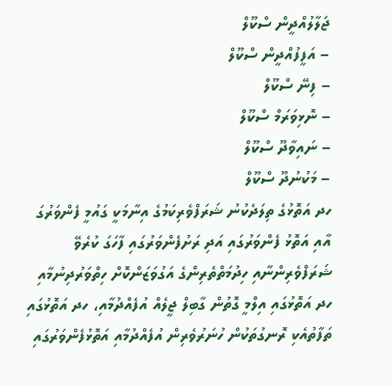ޖަލާލުއްދީން ސްކޫލް
– އަފީފުއްދީން ސްކޫލް
– ފިނޭ ސްކޫލް
– ނޮޅިވަރަމް ސްކޫލް
– ނައިވާދޫ ސްކޫލް
– މަކުނުދޫ ސްކޫލް
ހދ އަތޮޅުގެ ތިލަދެކުނު ޝަރަފްވެރިކަމުގެ އިނާމަކީ ގައުމީ ފެންވަރުގަ އާއި އަތޮޅު ފެންވަރުގައި އަދި ރަށުފެންވަރުގައި ފާހަގަ ކުރެވޭ ޝަރަފްވެރިންނާއި ހިދުމަތްތެރިންގެ އަގުވަޒަންކޮށް ހިތްވަރުދިނުމާއި ހދ އަތޮޅުގައި އިލްމީ ގޮތުން ގާބިލް ޖީލެއް އުފެއްދުމާއި، ހދ އަތޮޅުގައި ތަފާތުއެކި ރޮނގުތަކުން ހުނަރުވެރިން އުފެއްދުމާއި އަތޮޅުފެންވަރުގައި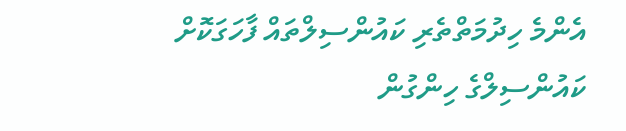އެންމެ ހިދުމަތްތެރި ކައުންސިލްތައް ފާހަގަކޮށް ކައުންސިލްގެ ހިންގުން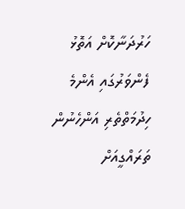ހަރުދަނާކޮށް އަތޮޅު ފެންވަރުގައި އެންމެ ހިދުމަތްތެރި އަންހެނުން ތަރައްގީއަށް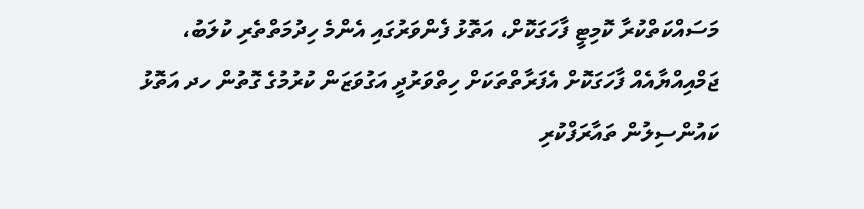މަސައްކަތްކުރާ ކޮމިޓީ ފާހަގަކޮށް، އަތޮޅު ފެންވަރުގައި އެންމެ ހިދުމަތްތެރި ކުލަބު، ޖަމްއިއްޔާއެއް ފާހަގަކޮށް އެފަރާތްތަކަށް ހިތްވަރުދީ އަގުވަޒަން ކުރުމުގެ ގޮތުން ހދ އަތޮޅު ކައުންސިލުން ތައާރަފްކުރި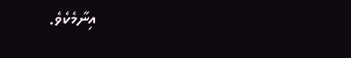އިނާމެކެވެ.